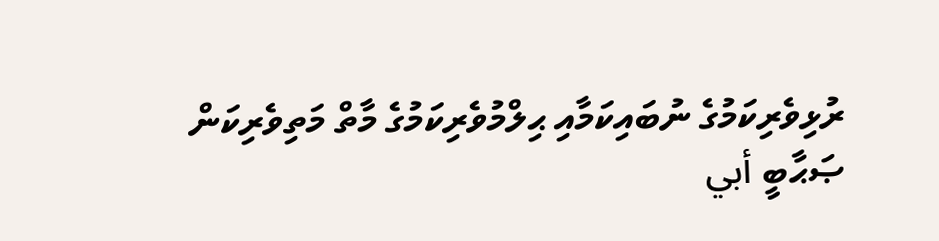ރުޅިވެރިކަމުގެ ނުބައިކަމާއި ޙިލްމުވެރިކަމުގެ މާތް މަތިވެރިކަން
ޞަޙާބީ أبي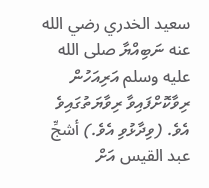سعيد الخدري رضي الله عنه ނަބިއްޔާ صلى الله عليه وسلم އަރިއަހުން ރިވާކޮށްފައިވާ ރިވާޔަތުގައިވެ އެވެ. (ވިދާޅުވި އެވެ.) أشجِّ عبد القيس އަށް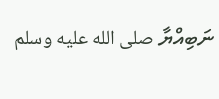ނަބިއްޔާ صلى الله عليه وسلم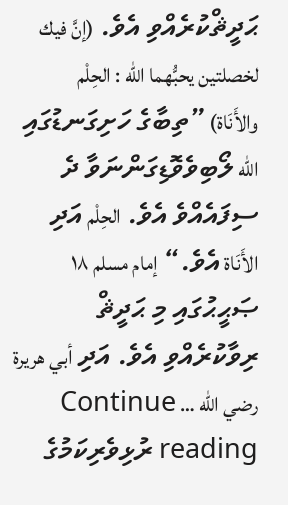ޙަދީޘްކުރެއްވި އެވެ. (إنَّ فيك لخصلتين يحبُّهما الله : الحِلْم والأَنَاة) ”ތިބާގެ ހަށިގަނޑުގައި الله ލޯބިވެވޮޑިގަންނަވާ ދެ ސިފައެއްވެ އެވެ. الحِلْم އަދި الأَنَاة އެވެ.“ إمام مسلم ١٨ ޞަޙީޙުގައި މި ޙަދީޘް ރިވާކުރެއްވި އެވެ. އަދި أبي هريرة رضي الله … Continue reading ރުޅިވެރިކަމުގެ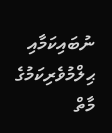ނުބައިކަމާއި ޙިލްމުވެރިކަމުގެ މާތް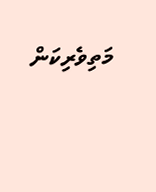މަތިވެރިކަން